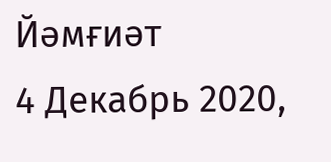Йәмғиәт
4 Декабрь 2020,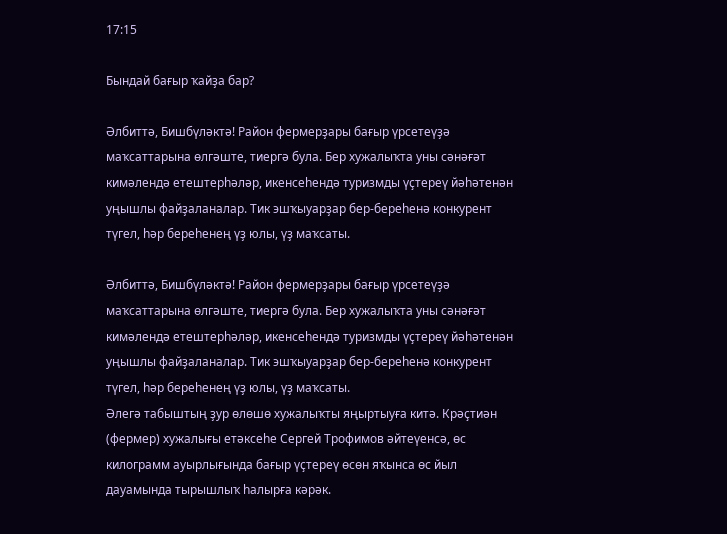17:15

Бындай бағыр ҡайҙа бар?

Әлбиттә, Бишбүләктә! Район фермерҙары бағыр үрсетеүҙә маҡсаттарына өлгәште, тиергә була. Бер хужалыҡта уны сәнәғәт кимәлендә етештерһәләр, икенсеһендә туризмды үҫтереү йәһәтенән уңышлы файҙаланалар. Тик эшҡыуарҙар бер-береһенә конкурент түгел, һәр береһенең үҙ юлы, үҙ маҡсаты.

Әлбиттә, Бишбүләктә! Район фермерҙары бағыр үрсетеүҙә маҡсаттарына өлгәште, тиергә була. Бер хужалыҡта уны сәнәғәт кимәлендә етештерһәләр, икенсеһендә туризмды үҫтереү йәһәтенән уңышлы файҙаланалар. Тик эшҡыуарҙар бер-береһенә конкурент түгел, һәр береһенең үҙ юлы, үҙ маҡсаты.
Әлегә табыштың ҙур өлөшө хужалыҡты яңыртыуға китә. Крәҫтиән (фермер) хужалығы етәксеһе Сергей Трофимов әйтеүенсә, өс килограмм ауырлығында бағыр үҫтереү өсөн яҡынса өс йыл дауамында тырышлыҡ һалырға кәрәк.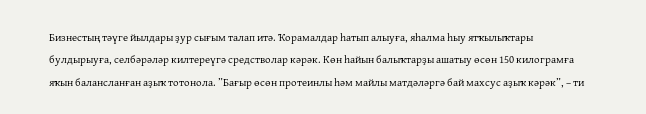Бизнестың тәүге йылдары ҙур сығым талап итә. Ҡорамалдар һатып алыуға, яһалма һыу ятҡылыҡтары булдырыуға, селбәрәләр килтереүгә средстволар кәрәк. Көн һайын балыҡтарҙы ашатыу өсөн 150 килограмға яҡын балансланған аҙыҡ тотонола. ”Бағыр өсөн протеинлы һәм майлы матдәләргә бай махсус аҙыҡ кәрәк”, – ти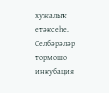хужалыҡ етәксеһе.
Селбәрәләр тормошо инкубация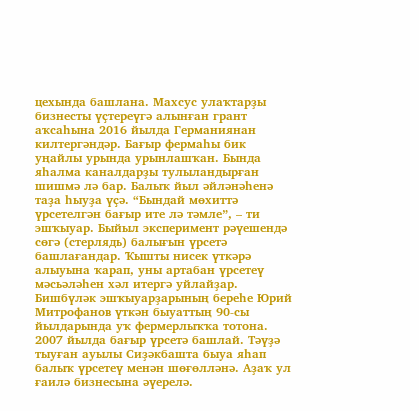цехында башлана. Махсус улаҡтарҙы бизнесты үҫтереүгә алынған грант аҡсаһына 2016 йылда Германиянан килтергәндәр. Бағыр фермаһы бик уңайлы урында урынлашҡан. Бында яһалма каналдарҙы тулыландырған шишмә лә бар. Балыҡ йыл әйләнәһенә таҙа һыуҙа үҫә. “Бындай мөхиттә үрсетелгән бағыр ите лә тәмле”, – ти эшҡыуар. Быйыл эксперимент рәүешендә сөгә (стерлядь) балығын үрсетә башлағандар. Ҡышты нисек үткәрә алыуына ҡарап, уны артабан үрсетеү мәсьәләһен хәл итергә уйлайҙар.
Бишбүләк эшҡыуарҙарының береһе Юрий Митрофанов үткән быуаттың 90-сы йылдарында уҡ фермерлыҡҡа тотона. 2007 йылда бағыр үрсетә башлай. Тәүҙә тыуған ауылы Сиҙәкбашта быуа яһап балыҡ үрсетеү менән шөғөлләнә. Аҙаҡ ул ғаилә бизнесына әүерелә.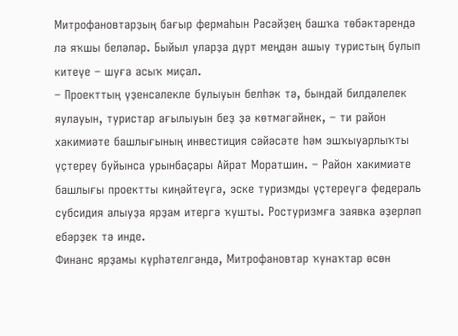Митрофановтарҙың бағыр фермаһын Рәсәйҙең башҡа төбәктәрендә лә яҡшы беләләр. Быйыл уларҙа дүрт меңдән ашыу туристың булып китеүе – шуға асыҡ миҫал.
– Проекттың үҙенсәлекле булыуын белһәк тә, бындай билдәлелек яулауын, туристар ағылыуын беҙ ҙә көтмәгәйнек, – ти район хакимиәте башлығының инвестиция сәйәсәте һәм эшҡыуарлыҡты үҫтереү буйынса урынбаҫары Айрат Моратшин. – Район хакимиәте башлығы проектты киңәйтеүгә, эске туризмды үҫтереүгә федераль субсидия алыуҙа ярҙам итергә ҡушты. Ростуризмға заявка әҙерләп ебәрҙек тә инде.
Финанс ярҙамы күрһәтелгәндә, Митрофановтар ҡунаҡтар өсөн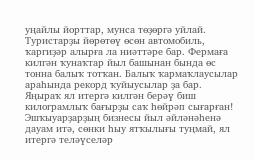уңайлы йорттар, мунса төҙөргә уйлай. Туристарҙы йөрөтөү өсөн автомобиль, ҡаргиҙәр алырға ла ниәттәре бар. Фермаға килгән ҡунаҡтар йыл башынан бында өс тонна балыҡ тотҡан. Балыҡ ҡармаҡлаусылар араһында рекорд ҡуйыусылар ҙа бар. Яңыраҡ ял итергә килгән берәү биш килограмлыҡ бағырҙы саҡ һөйрәп сығарған! Эшҡыуарҙарҙың бизнесы йыл әйләнәһенә дауам итә, сөнки һыу ятҡылығы туңмай, ял итергә теләүселәр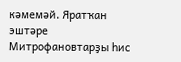кәмемәй. Яратҡан эштәре Митрофановтарҙы һис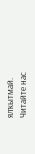ялҡытмай.
Читайте нас